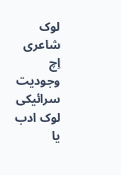لوک شاعری اِچ وجودیت
سرائیکی لوک ادب یا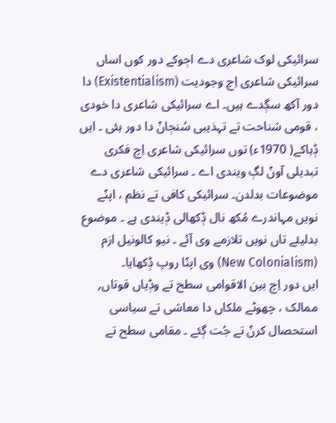سرائیکی لوک شاعری دے اڄوکے دور کوں اساں سرائیکی شاعری اِچ وجودیت (Existentialism) دا دور آکھ سڳدے ہیں۔ اے سرائیکی شاعری دا خودی ، قومی شناحت تے تہذیبی سُنڄاݨ دا دور ہئی ۔ ایں ݙہاکے( 1970ء) توں سرائیکی شاعری اِچ فکری تبدیلی آوݨ لڳ ویندی اے ۔ سرائیکی شاعری دے موضوعات بدلدن۔ سرائیکی کافی تے نظم ، اپݨے نویں مہاندرے مُکھ نال ݙکھالی ݙیندی ہے ۔ موضوع بدلیئے تاں نویں تلازمے وی آئے ۔ نیو کالونیل ازم (New Colonialism) وی اپݨا روپ ݙکھایا۔
ایں دور اِچ بین الاقوامی سطح تے وݙیاں قوتاں؍ ممالک ، چھوٹے ملکاں دا معاشی تے سیاسی استحصال کرݨ تے جُت ڳئے ۔ مقامی سطح تے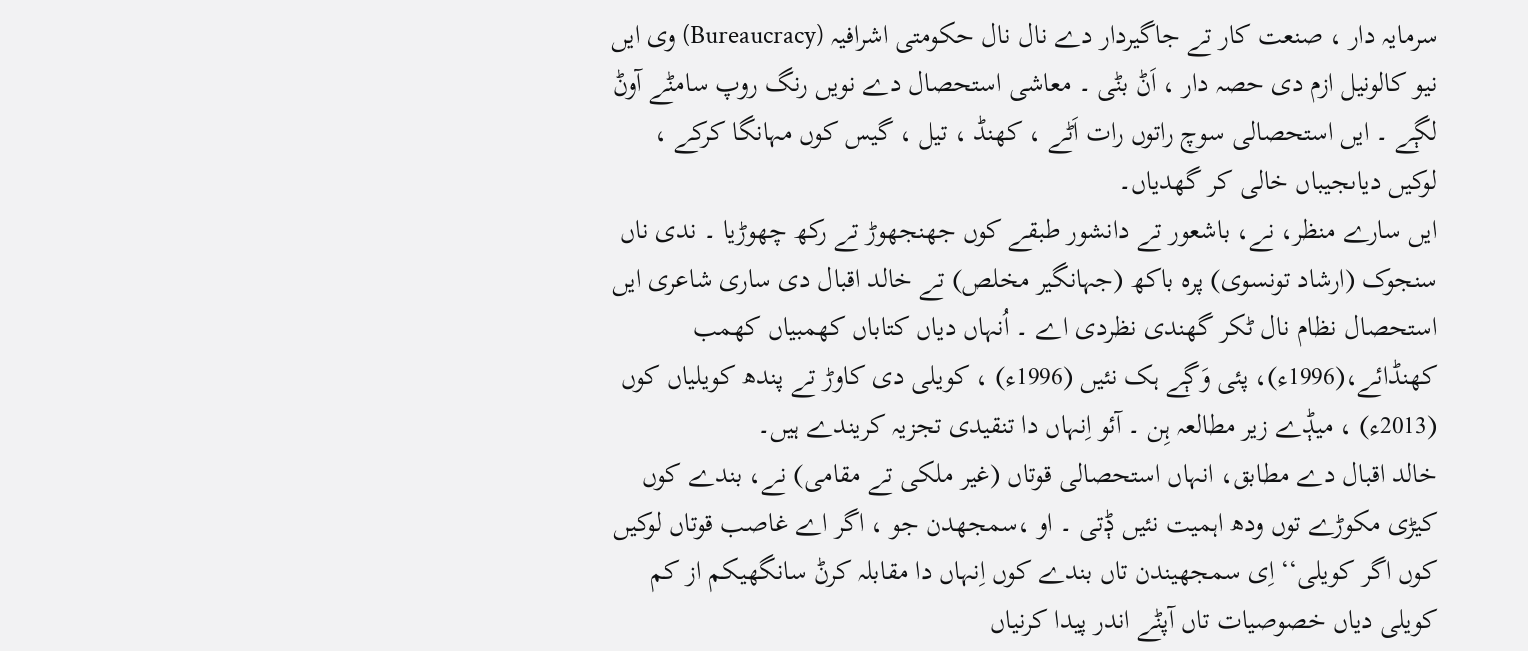سرمایہ دار ، صنعت کار تے جاگیردار دے نال نال حکومتی اشرافیہ (Bureaucracy) وی ایں نیو کالونیل ازم دی حصہ دار ، اَݨ بݨی ۔ معاشی استحصال دے نویں رنگ روپ سامݨے آوݨ لڳے ۔ ایں استحصالی سوچ راتوں رات اَٹے ، کھنڈ ، تیل ، گیس کوں مہانگا کرکے ، لوکیں دیاںجیباں خالی کر گھدیاں۔
ایں سارے منظر، نے، باشعور تے دانشور طبقے کوں جھنجھوڑ تے رکھ چھوڑیا ۔ ندی ناں سنجوک (ارشاد تونسوی) پرہ باکھ (جہانگیر مخلص) تے خالد اقبال دی ساری شاعری ایں استحصال نظام نال ٹکر گھندی نظردی اے ۔ اُنہاں دیاں کتاباں کھمبیاں کھمب کھنڈائے،(1996ء)، پئی وَڳے ہک نئیں (1996ء) ، کویلی دی کاوڑ تے پندھ کویلیاں کوں (2013ء) ، میݙے زیر مطالعہ ہِن ۔ آئو اِنہاں دا تنقیدی تجزیہ کریندے ہیں۔
خالد اقبال دے مطابق، انہاں استحصالی قوتاں (غیر ملکی تے مقامی) نے، بندے کوں کیڑی مکوڑے توں ودھ اہمیت نئیں ݙتی ۔ او ،سمجھدن جو ، اگر اے غاصب قوتاں لوکیں کوں اگر کویلی‘‘ اِی سمجھیندن تاں بندے کوں اِنہاں دا مقابلہ کرݨ سانگھیکم از کم کویلی دیاں خصوصیات تاں آپݨے اندر پیدا کرنیاں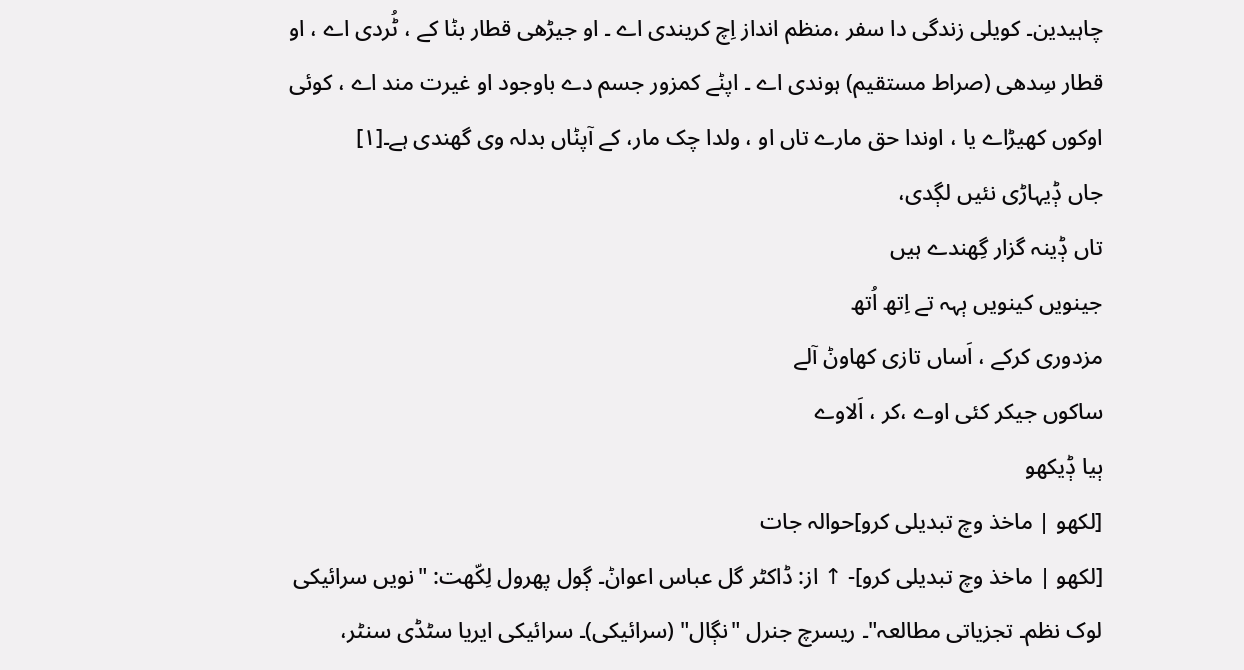چاہیدین۔ کویلی زندگی دا سفر ،منظم انداز اِچ کریندی اے ۔ او جیڑھی قطار بݨا کے ، ٹُردی اے ، او قطار سِدھی (صراط مستقیم) ہوندی اے ۔ اپݨے کمزور جسم دے باوجود او غیرت مند اے ، کوئی اوکوں کھیڑاے یا ، اوندا حق مارے تاں او ، ولدا چک مار، کے آپݨاں بدلہ وی گھندی ہے۔[١]
جاں ݙیہاڑی نئیں لڳدی،
تاں ݙینہ گزار گِھندے ہیں
جینویں کینویں ٻہہ تے اِتھ اُتھ
مزدوری کرکے ، اَساں تازی کھاوݨ آلے
ساکوں جیکر کئی اوے ،کر ، اَلاوے
ٻیا ݙیکھو
[لکھو | ماخذ وچ تبدیلی کرو]حوالہ جات
[لکھو | ماخذ وچ تبدیلی کرو]- ↑ از: ڈاکٹر گل عباس اعواݨ۔ ڳول پھرول لِکّھت: "نویں سرائیکی لوک نظم۔ تجزیاتی مطالعہ"۔ ریسرچ جنرل "نڳال" (سرائیکی)۔ سرائیکی ایریا سٹڈی سنٹر،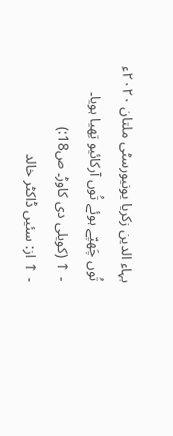بہاء الدین زکریا یونیورسٹی ملتان ٢٠٢٠ء تُوں چَھپّے ہوئے تُوں آرکائیو تِھیا ہویا۔
- ↑ (کویلی دی کاوڑ۔ ص18:)
- ↑ از: سئیں ڈاکٹر خالد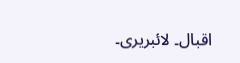اقبال۔ لائبریری۔